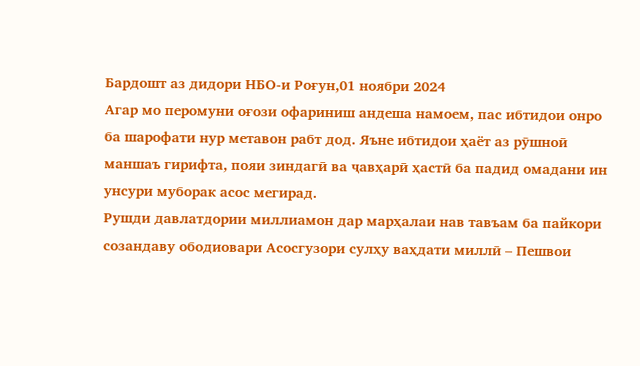Бардошт аз дидори НБО-и Роғун,01 ноябри 2024
Агар мо перомуни оғози офариниш андеша намоем, пас ибтидои онро ба шарофати нур метавон рабт дод. Яъне ибтидои ҳаёт аз рӯшноӣ маншаъ гирифта, пояи зиндагӣ ва ҷавҳарӣ ҳастӣ ба падид омадани ин унсури муборак асос мегирад.
Рушди давлатдории миллиамон дар марҳалаи нав тавъам ба пайкори созандаву ободиовари Асосгузори сулҳу ваҳдати миллӣ – Пешвои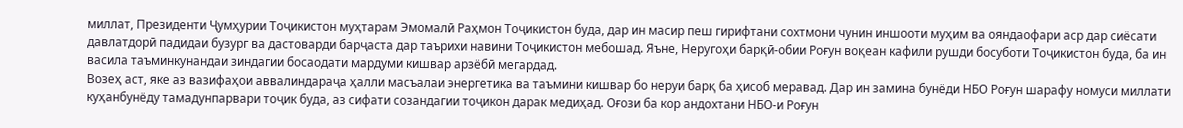миллат, Президенти Ҷумҳурии Тоҷикистон муҳтарам Эмомалӣ Раҳмон Тоҷикистон буда, дар ин масир пеш гирифтани сохтмони чунин иншооти муҳим ва ояндаофари аср дар сиёсати давлатдорӣ падидаи бузург ва дастоварди барҷаста дар таърихи навини Тоҷикистон мебошад. Яъне, Неругоҳи барқӣ-обии Роғун воқеан кафили рушди босуботи Тоҷикистон буда, ба ин васила таъминкунандаи зиндагии босаодати мардуми кишвар арзёбӣ мегардад.
Возеҳ аст, яке аз вазифаҳои аввалиндараҷа ҳалли масъалаи энергетика ва таъмини кишвар бо неруи барқ ба ҳисоб меравад. Дар ин замина бунёди НБО Роғун шарафу номуси миллати куҳанбунёду тамадунпарвари тоҷик буда, аз сифати созандагии тоҷикон дарак медиҳад. Оғози ба кор андохтани НБО-и Роғун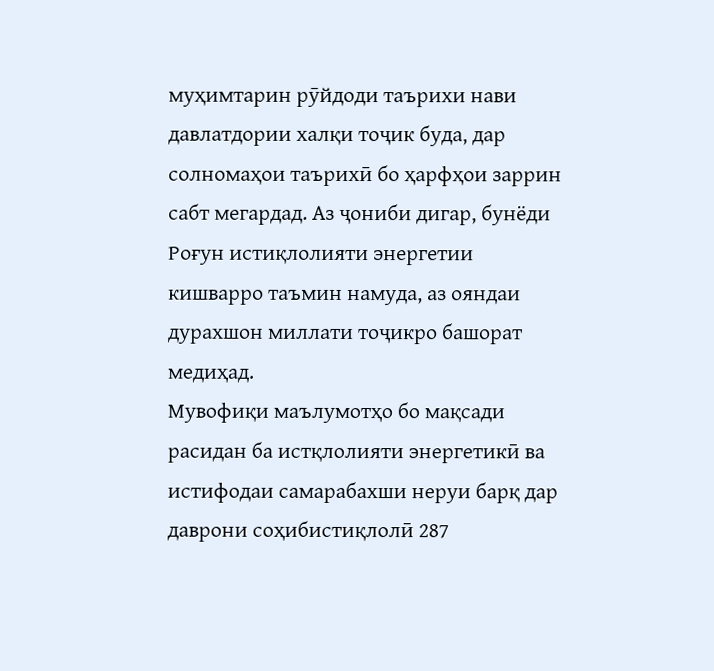муҳимтарин рӯйдоди таърихи нави давлатдории халқи тоҷик буда, дар солномаҳои таърихӣ бо ҳарфҳои заррин сабт мегардад. Аз ҷониби дигар, бунёди Роғун истиқлолияти энергетии кишварро таъмин намуда, аз ояндаи дурахшон миллати тоҷикро башорат медиҳад.
Мувофиқи маълумотҳо бо мақсади расидан ба истқлолияти энергетикӣ ва истифодаи самарабахши неруи барқ дар даврони соҳибистиқлолӣ 287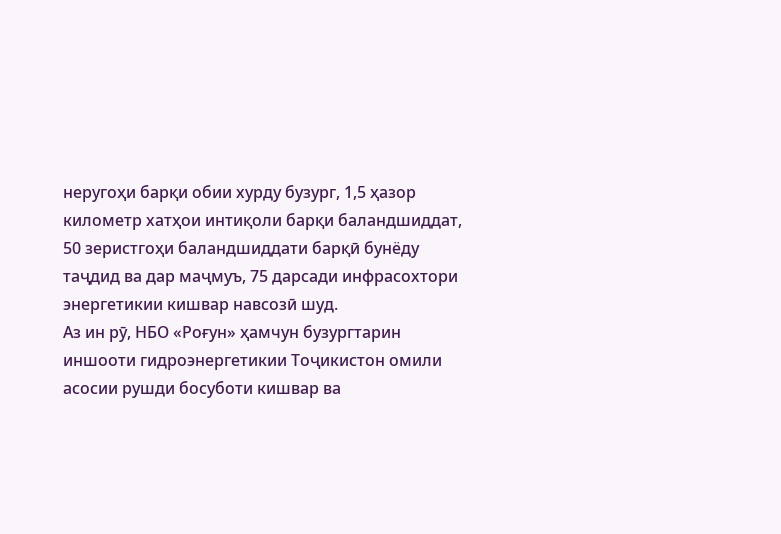неругоҳи барқи обии хурду бузург, 1,5 ҳазор километр хатҳои интиқоли барқи баландшиддат, 50 зеристгоҳи баландшиддати барқӣ бунёду таҷдид ва дар маҷмуъ, 75 дарсади инфрасохтори энергетикии кишвар навсозӣ шуд.
Аз ин рӯ, НБО «Роғун» ҳамчун бузургтарин иншооти гидроэнергетикии Тоҷикистон омили асосии рушди босуботи кишвар ва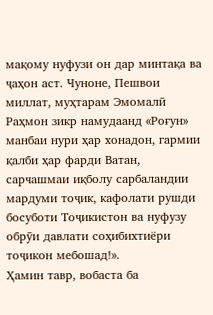мақому нуфузи он дар минтақа ва ҷаҳон аст. Чуноне, Пешвои миллат, муҳтарам Эмомалӣ Раҳмон зикр намудаанд «Роғун» манбаи нури ҳар хонадон, гармии қалби ҳар фарди Ватан, сарчашмаи иқболу сарбаландии мардуми тоҷик, кафолати рушди босуботи Тоҷикистон ва нуфузу обрӯи давлати соҳибихтиёри тоҷикон мебошад!».
Ҳамин тавр, вобаста ба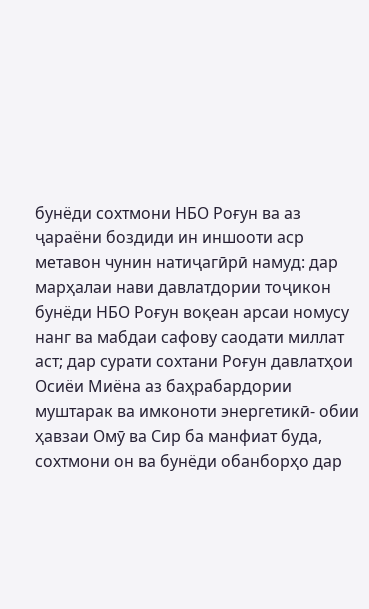бунёди сохтмони НБО Роғун ва аз ҷараёни боздиди ин иншооти аср метавон чунин натиҷагӣрӣ намуд: дар марҳалаи нави давлатдории тоҷикон бунёди НБО Роғун воқеан арсаи номусу нанг ва мабдаи сафову саодати миллат аст; дар сурати сохтани Роғун давлатҳои Осиёи Миёна аз баҳрабардории муштарак ва имконоти энергетикӣ- обии ҳавзаи Омӯ ва Сир ба манфиат буда, сохтмони он ва бунёди обанборҳо дар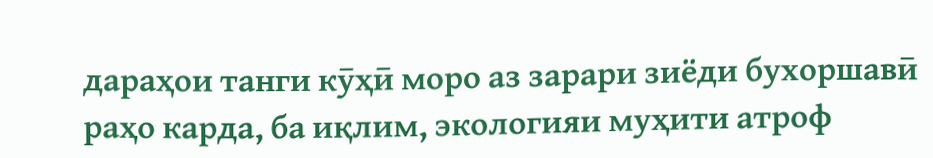дараҳои танги кӯҳӣ моро аз зарари зиёди бухоршавӣ раҳо карда, ба иқлим, экологияи муҳити атроф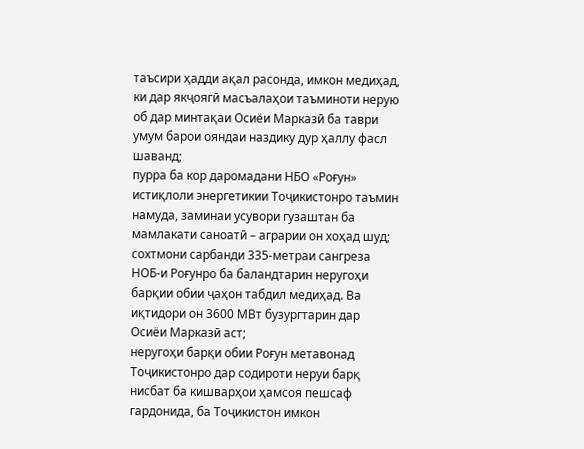таъсири ҳадди ақал расонда, имкон медиҳад, ки дар якҷоягӣ масъалаҳои таъминоти нерую об дар минтақаи Осиёи Марказӣ ба таври умум барои ояндаи наздику дур ҳаллу фасл шаванд;
пурра ба кор даромадани НБО «Роғун» истиқлоли энергетикии Тоҷикистонро таъмин намуда, заминаи усувори гузаштан ба мамлакати саноатӣ – аграрии он хоҳад шуд; сохтмони сарбанди 335-метраи сангреза НОБ-и Роғунро ба баландтарин неругоҳи барқии обии ҷаҳон табдил медиҳад. Ва иқтидори он 3600 МВт бузургтарин дар Осиёи Марказӣ аст;
неругоҳи барқи обии Роғун метавонад Тоҷикистонро дар содироти неруи барқ нисбат ба кишварҳои ҳамсоя пешсаф гардонида, ба Тоҷикистон имкон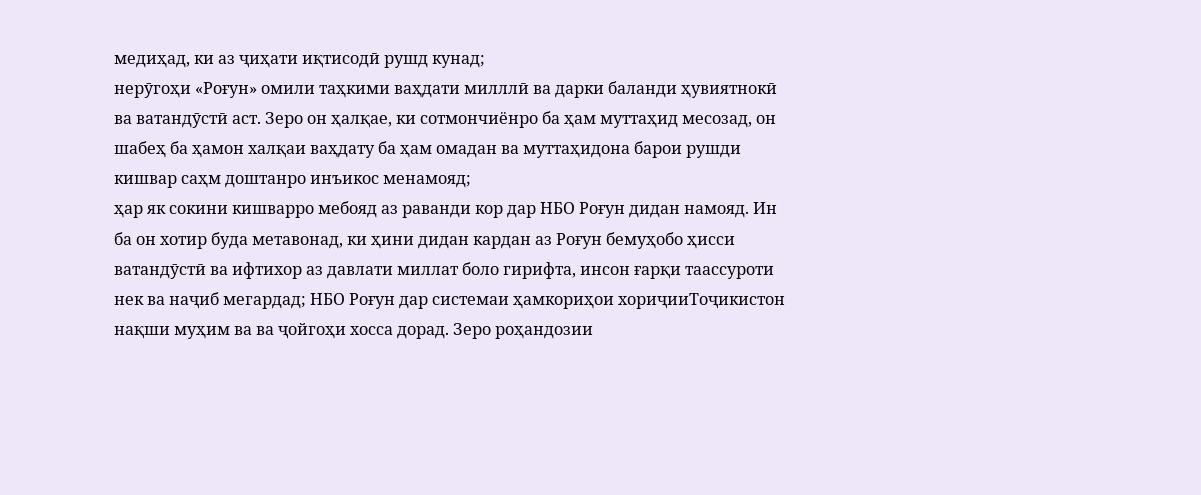медиҳад, ки аз ҷиҳати иқтисодӣ рушд кунад;
нерӯгоҳи «Роғун» омили таҳкими ваҳдати милллӣ ва дарки баланди ҳувиятнокӣ ва ватандӯстӣ аст. Зеро он ҳалқае, ки сотмончиёнро ба ҳам муттаҳид месозад, он шабеҳ ба ҳамон халқаи ваҳдату ба ҳам омадан ва муттаҳидона барои рушди кишвар саҳм доштанро инъикос менамояд;
ҳар як сокини кишварро мебояд аз раванди кор дар НБО Роғун дидан намояд. Ин ба он хотир буда метавонад, ки ҳини дидан кардан аз Роғун бемуҳобо ҳисси ватандӯстӣ ва ифтихор аз давлати миллат боло гирифта, инсон ғарқи таассуроти нек ва наҷиб мегардад; НБО Роғун дар системаи ҳамкориҳои хориҷииТоҷикистон нақши муҳим ва ва ҷойгоҳи хосса дорад. Зеро роҳандозии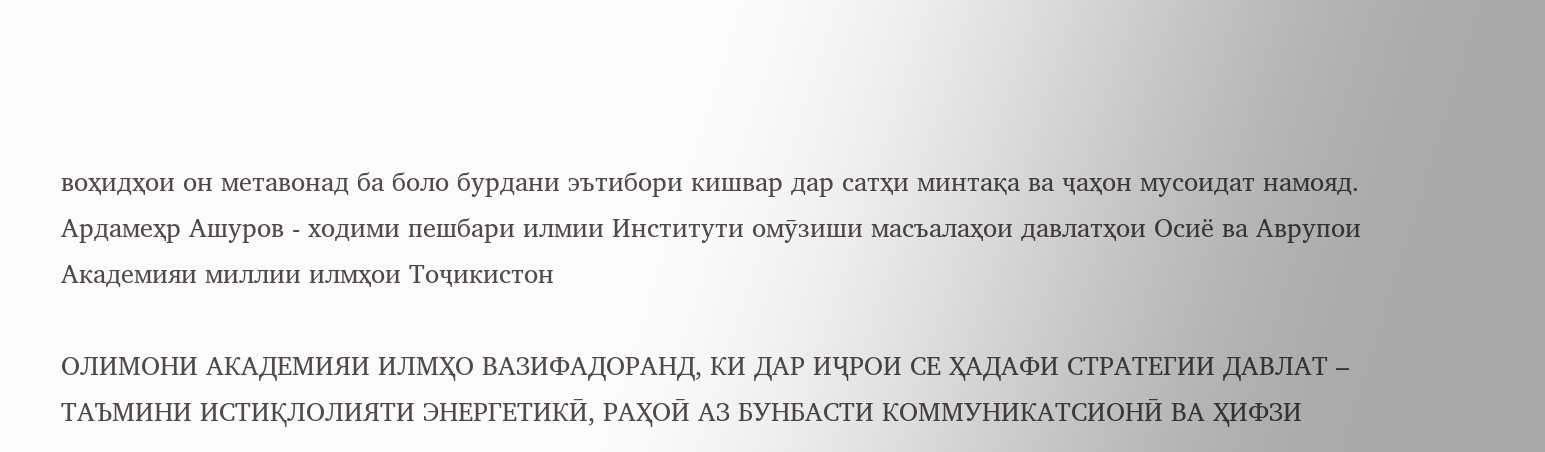воҳидҳои он метавонад ба боло бурдани эътибори кишвар дар сатҳи минтақа ва ҷаҳон мусоидат намояд.
Ардамеҳр Ашуров - ходими пешбари илмии Институти омӯзиши масъалаҳои давлатҳои Осиё ва Аврупои Академияи миллии илмҳои Тоҷикистон

ОЛИМОНИ АКАДЕМИЯИ ИЛМҲО ВАЗИФАДОРАНД, КИ ДАР ИҶРОИ СЕ ҲАДАФИ СТРАТЕГИИ ДАВЛАТ – ТАЪМИНИ ИСТИҚЛОЛИЯТИ ЭНЕРГЕТИКӢ, РАҲОӢ АЗ БУНБАСТИ КОММУНИКАТСИОНӢ ВА ҲИФЗИ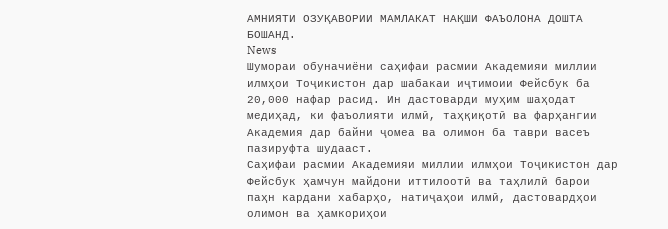АМНИЯТИ ОЗУҚАВОРИИ МАМЛАКАТ НАҚШИ ФАЪОЛОНА ДОШТА БОШАНД.
News
Шумораи обуначиёни саҳифаи расмии Академияи миллии илмҳои Тоҷикистон дар шабакаи иҷтимоии Фейсбук ба 20,000 нафар расид. Ин дастоварди муҳим шаҳодат медиҳад, ки фаъолияти илмӣ, таҳқиқотӣ ва фарҳангии Академия дар байни ҷомеа ва олимон ба таври васеъ пазируфта шудааст.
Саҳифаи расмии Академияи миллии илмҳои Тоҷикистон дар Фейсбук ҳамчун майдони иттилоотӣ ва таҳлилӣ барои паҳн кардани хабарҳо, натиҷаҳои илмӣ, дастовардҳои олимон ва ҳамкориҳои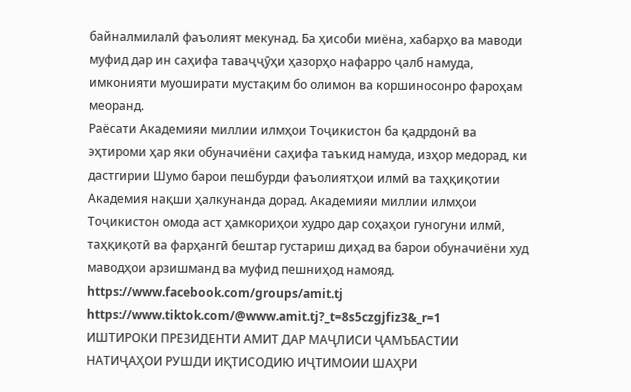байналмилалӣ фаъолият мекунад. Ба ҳисоби миёна, хабарҳо ва маводи муфид дар ин саҳифа таваҷҷӯҳи ҳазорҳо нафарро ҷалб намуда, имконияти муоширати мустақим бо олимон ва коршиносонро фароҳам меоранд.
Раёсати Академияи миллии илмҳои Тоҷикистон ба қадрдонӣ ва эҳтироми ҳар яки обуначиёни саҳифа таъкид намуда, изҳор медорад, ки дастгирии Шумо барои пешбурди фаъолиятҳои илмӣ ва таҳқиқотии Академия нақши ҳалкунанда дорад. Академияи миллии илмҳои Тоҷикистон омода аст ҳамкориҳои худро дар соҳаҳои гуногуни илмӣ, таҳқиқотӣ ва фарҳангӣ бештар густариш диҳад ва барои обуначиёни худ маводҳои арзишманд ва муфид пешниҳод намояд.
https://www.facebook.com/groups/amit.tj
https://www.tiktok.com/@www.amit.tj?_t=8s5czgjfiz3&_r=1
ИШТИРОКИ ПРЕЗИДЕНТИ АМИТ ДАР МАҶЛИСИ ҶАМЪБАСТИИ НАТИҶАҲОИ РУШДИ ИҚТИСОДИЮ ИҶТИМОИИ ШАҲРИ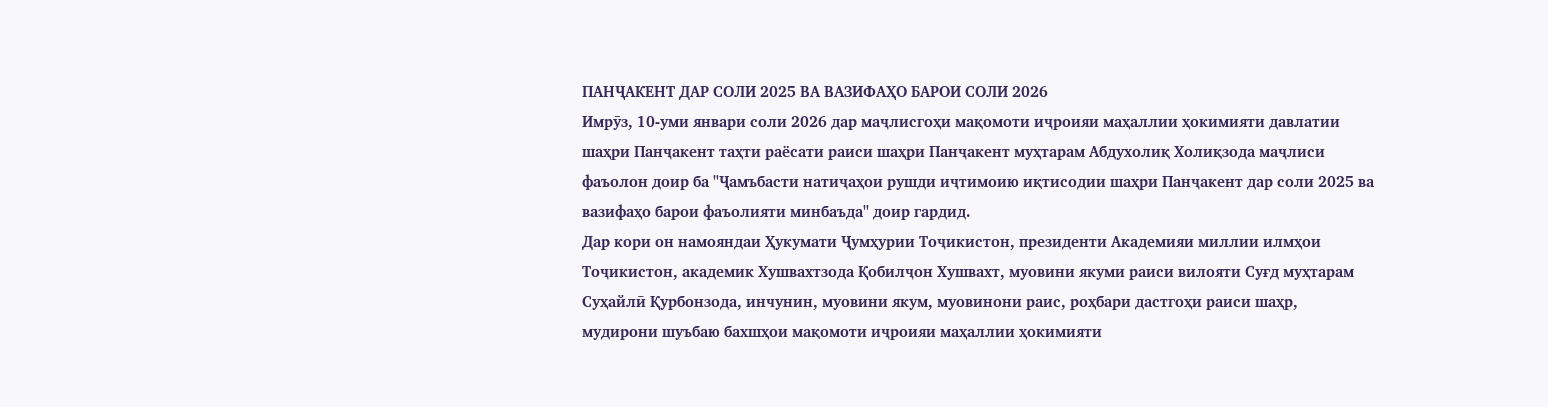ПАНҶАКЕНТ ДАР СОЛИ 2025 ВА ВАЗИФАҲО БАРОИ СОЛИ 2026
Имрӯз, 10-уми январи соли 2026 дар маҷлисгоҳи мақомоти иҷроияи маҳаллии ҳокимияти давлатии шаҳри Панҷакент таҳти раёсати раиси шаҳри Панҷакент муҳтарам Абдухолиқ Холиқзода маҷлиси фаъолон доир ба "Ҷамъбасти натиҷаҳои рушди иҷтимоию иқтисодии шаҳри Панҷакент дар соли 2025 ва вазифаҳо барои фаъолияти минбаъда" доир гардид.
Дар кори он намояндаи Ҳукумати Ҷумҳурии Тоҷикистон, президенти Академияи миллии илмҳои Тоҷикистон, академик Хушвахтзода Қобилҷон Хушвахт, муовини якуми раиси вилояти Суғд муҳтарам Суҳайлӣ Қурбонзода, инчунин, муовини якум, муовинони раис, роҳбари дастгоҳи раиси шаҳр, мудирони шуъбаю бахшҳои мақомоти иҷроияи маҳаллии ҳокимияти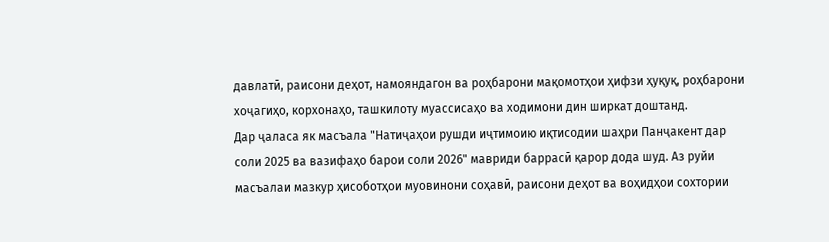давлатӣ, раисони деҳот, намояндагон ва роҳбарони мақомотҳои ҳифзи ҳуқуқ, роҳбарони хоҷагиҳо, корхонаҳо, ташкилоту муассисаҳо ва ходимони дин ширкат доштанд.
Дар ҷаласа як масъала "Натиҷаҳои рушди иҷтимоию иқтисодии шаҳри Панҷакент дар соли 2025 ва вазифаҳо барои соли 2026" мавриди баррасӣ қарор дода шуд. Аз руйи масъалаи мазкур ҳисоботҳои муовинони соҳавӣ, раисони деҳот ва воҳидҳои сохтории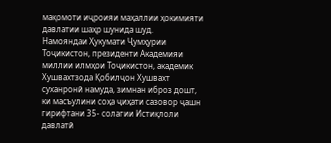мақомоти иҷроияи маҳаллии ҳокимияти давлатии шаҳр шунида шуд.
Намояндаи Ҳукумати Ҷумҳурии Тоҷикистон, президенти Академияи миллии илмҳои Тоҷикистон, академик Хушвахтзода Қобилҷон Хушвахт суханронӣ намуда, зимнан иброз дошт, ки масъулини соҳа ҷиҳати сазовор ҷашн гирифтани 35- солагии Истиқлоли давлатӣ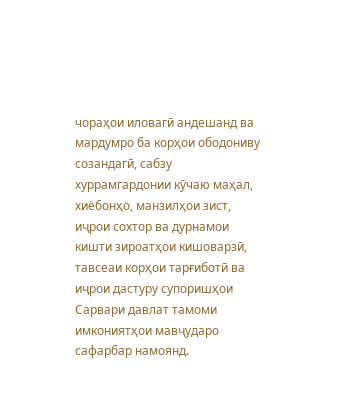чораҳои иловагӣ андешанд ва мардумро ба корҳои ободониву созандагӣ, сабзу хуррамгардонии кӯчаю маҳал, хиёбонҳо, манзилҳои зист, иҷрои сохтор ва дурнамои кишти зироатҳои кишоварзӣ, тавсеаи корҳои тарғиботӣ ва иҷрои дастуру супоришҳои Сарвари давлат тамоми имкониятҳои мавҷударо сафарбар намоянд.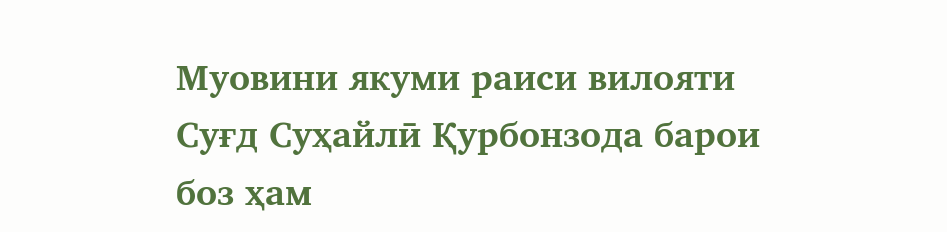Муовини якуми раиси вилояти Суғд Суҳайлӣ Қурбонзода барои боз ҳам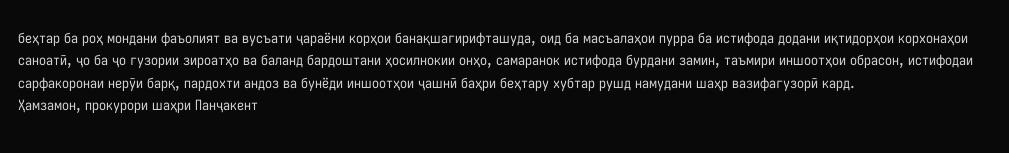беҳтар ба роҳ мондани фаъолият ва вусъати ҷараёни корҳои банақшагирифташуда, оид ба масъалаҳои пурра ба истифода додани иқтидорҳои корхонаҳои саноатӣ, ҷо ба ҷо гузории зироатҳо ва баланд бардоштани ҳосилнокии онҳо, самаранок истифода бурдани замин, таъмири иншоотҳои обрасон, истифодаи сарфакоронаи нерӯи барқ, пардохти андоз ва бунёди иншоотҳои ҷашнӣ баҳри беҳтару хубтар рушд намудани шаҳр вазифагузорӣ кард.
Ҳамзамон, прокурори шаҳри Панҷакент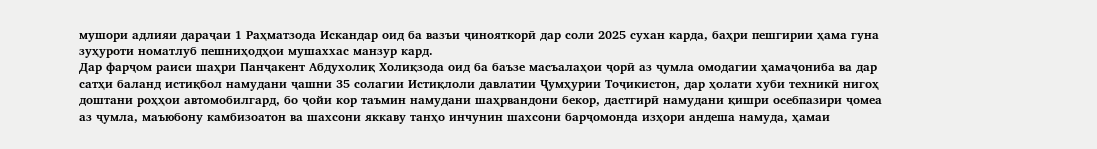мушори адлияи дараҷаи 1 Раҳматзода Искандар оид ба вазъи ҷинояткорӣ дар соли 2025 сухан карда, баҳри пешгирии ҳама гуна зуҳуроти номатлуб пешниҳодҳои мушаххас манзур кард.
Дар фарҷом раиси шаҳри Панҷакент Абдухолиқ Холиқзода оид ба баъзе масъалаҳои ҷорӣ аз ҷумла омодагии ҳамаҷониба ва дар сатҳи баланд истиқбол намудани ҷашни 35 солагии Истиқлоли давлатии Ҷумҳурии Тоҷикистон, дар ҳолати хуби техникӣ нигоҳ доштани роҳҳои автомобилгард, бо ҷойи кор таъмин намудани шаҳрвандони бекор, дастгирӣ намудани қишри осебпазири ҷомеа аз ҷумла, маъюбону камбизоатон ва шахсони яккаву танҳо инчунин шахсони барҷомонда изҳори андеша намуда, ҳамаи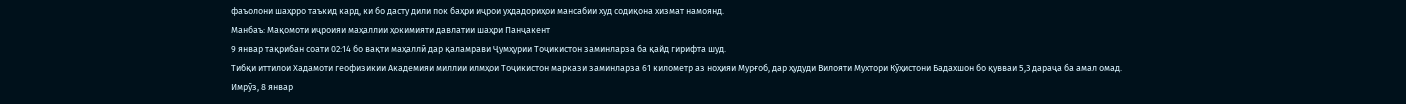фаъолони шаҳрро таъкид кард, ки бо дасту дили пок баҳри иҷрои уҳдадориҳои мансабии худ содиқона хизмат намоянд.
Манбаъ: Мақомоти иҷроияи маҳаллии ҳокимияти давлатии шаҳри Панҷакент
9 январ тақрибан соати 02:14 бо вақти маҳаллӣ дар қаламрави Ҷумҳурии Тоҷикистон заминларза ба қайд гирифта шуд.
Тибқи иттилои Хадамоти геофизикии Академияи миллии илмҳои Тоҷикистон маркази заминларза 61 километр аз ноҳияи Мурғоб, дар ҳудуди Вилояти Мухтори Кӯҳистони Бадахшон бо қувваи 5,3 дараҷа ба амал омад.
Имрӯз, 8 январ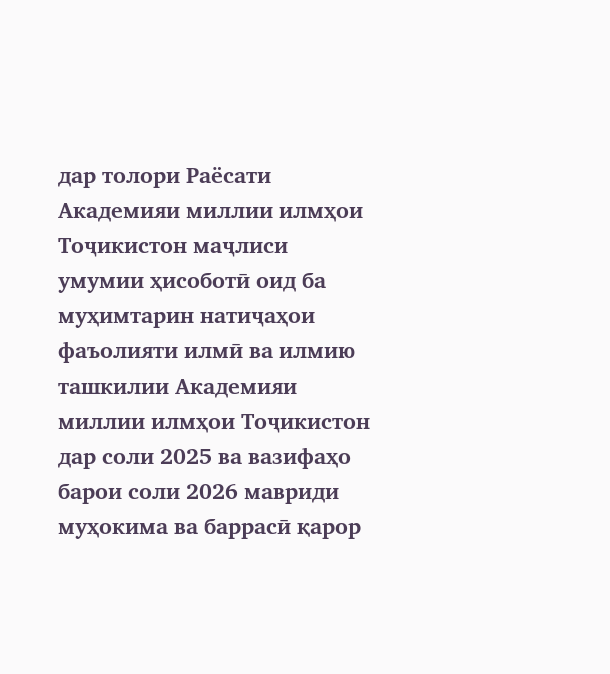дар толори Раёсати Академияи миллии илмҳои Тоҷикистон маҷлиси умумии ҳисоботӣ оид ба муҳимтарин натиҷаҳои фаъолияти илмӣ ва илмию ташкилии Академияи миллии илмҳои Тоҷикистон дар соли 2025 ва вазифаҳо барои соли 2026 мавриди муҳокима ва баррасӣ қарор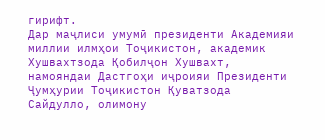гирифт.
Дар маҷлиси умумӣ президенти Академияи миллии илмҳои Тоҷикистон, академик Хушвахтзода Қобилҷон Хушвахт, намояндаи Дастгоҳи иҷроияи Президенти Ҷумҳурии Тоҷикистон Қуватзода Сайдулло, олимону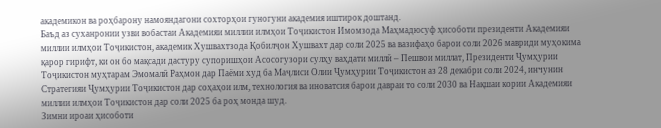академикон ва роҳбарону намояндагони сохторҳои гуногуни академия иштирок доштанд.
Баъд аз суханронии узви вобастаи Академияи миллии илмҳои Тоҷикистон Имомзода Маҳмадюсуф ҳисоботи президенти Академияи миллии илмҳои Тоҷикистон, академик Хушвахтзода Қобилҷон Хушвахт дар соли 2025 ва вазифаҳо барои соли 2026 мавриди муҳокима қарор гирифт, ки он бо мақсади дастуру супоришҳои Асосогузори сулҳу ваҳдати миллӣ – Пешвои миллат, Президенти Ҷумҳурии Тоҷикистон муҳтарам Эмомалӣ Раҳмон дар Паёми худ ба Маҷлиси Олии Ҷумҳурии Тоҷикистон аз 28 декабри соли 2024, инчунин Стратегияи Ҷумҳурии Тоҷикистон дар соҳаҳои илм, технология ва иноватсия барои давраи то соли 2030 ва Нақшаи кории Академияи миллии илмҳои Тоҷикистон дар соли 2025 ба роҳ монда шуд.
Зимни ироаи ҳисоботи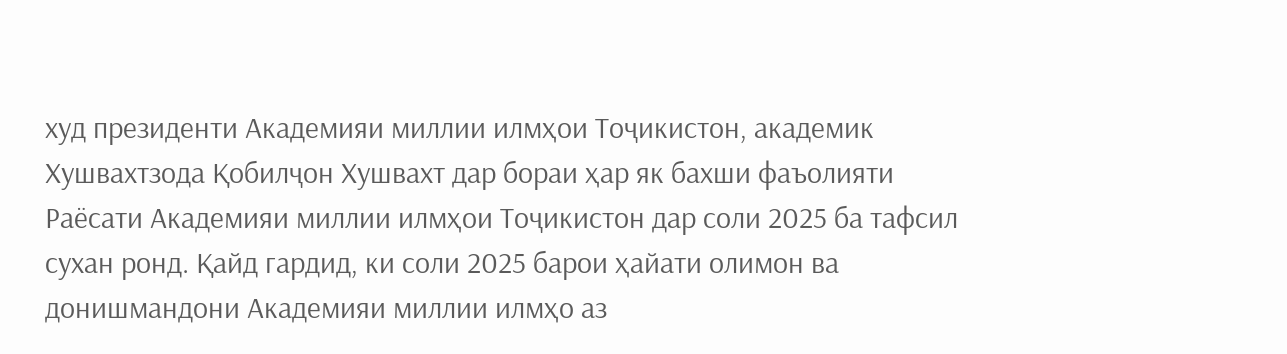худ президенти Академияи миллии илмҳои Тоҷикистон, академик Хушвахтзода Қобилҷон Хушвахт дар бораи ҳар як бахши фаъолияти Раёсати Академияи миллии илмҳои Тоҷикистон дар соли 2025 ба тафсил сухан ронд. Қайд гардид, ки соли 2025 барои ҳайати олимон ва донишмандони Академияи миллии илмҳо аз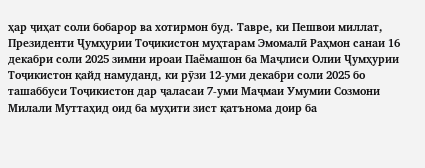ҳар ҷиҳат соли бобарор ва хотирмон буд. Тавре, ки Пешвои миллат, Президенти Ҷумҳурии Тоҷикистон муҳтарам Эмомалӣ Раҳмон санаи 16 декабри соли 2025 зимни ироаи Паёмашон ба Маҷлиси Олии Ҷумҳурии Тоҷикистон қайд намуданд, ки рӯзи 12-уми декабри соли 2025 бо ташаббуси Тоҷикистон дар ҷаласаи 7-уми Маҷмаи Умумии Созмони Милали Муттаҳид оид ба муҳити зист қатънома доир ба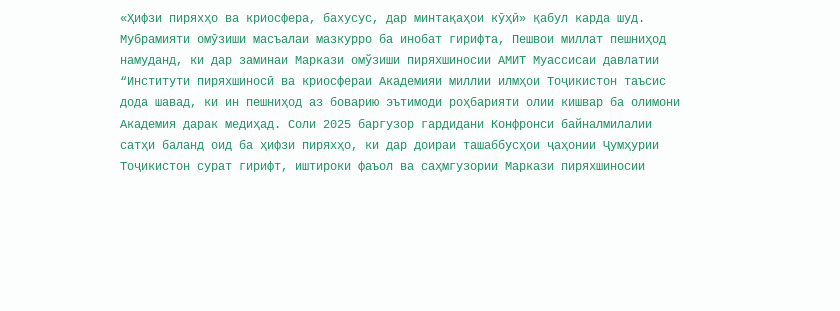«Ҳифзи пиряхҳо ва криосфера, бахусус, дар минтақаҳои кӯҳӣ» қабул карда шуд.
Мубрамияти омӯзиши масъалаи мазкурро ба инобат гирифта, Пешвои миллат пешниҳод намуданд, ки дар заминаи Маркази омўзиши пиряхшиносии АМИТ Муассисаи давлатии “Институти пиряхшиносӣ ва криосфераи Академияи миллии илмҳои Тоҷикистон таъсис дода шавад, ки ин пешниҳод аз боварию эътимоди роҳбарияти олии кишвар ба олимони Академия дарак медиҳад. Соли 2025 баргузор гардидани Конфронси байналмилалии сатҳи баланд оид ба ҳифзи пиряхҳо, ки дар доираи ташаббусҳои ҷаҳонии Ҷумҳурии Тоҷикистон сурат гирифт, иштироки фаъол ва саҳмгузории Маркази пиряхшиносии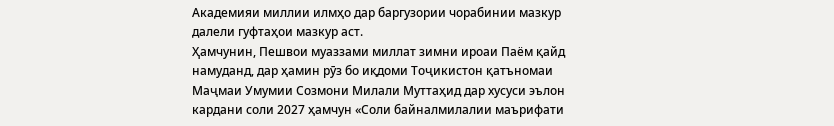Академияи миллии илмҳо дар баргузории чорабинии мазкур далели гуфтаҳои мазкур аст.
Ҳамчунин, Пешвои муаззами миллат зимни ироаи Паём қайд намуданд, дар ҳамин рӯз бо иқдоми Тоҷикистон қатъномаи Маҷмаи Умумии Созмони Милали Муттаҳид дар хусуси эълон кардани соли 2027 ҳамчун «Соли байналмилалии маърифати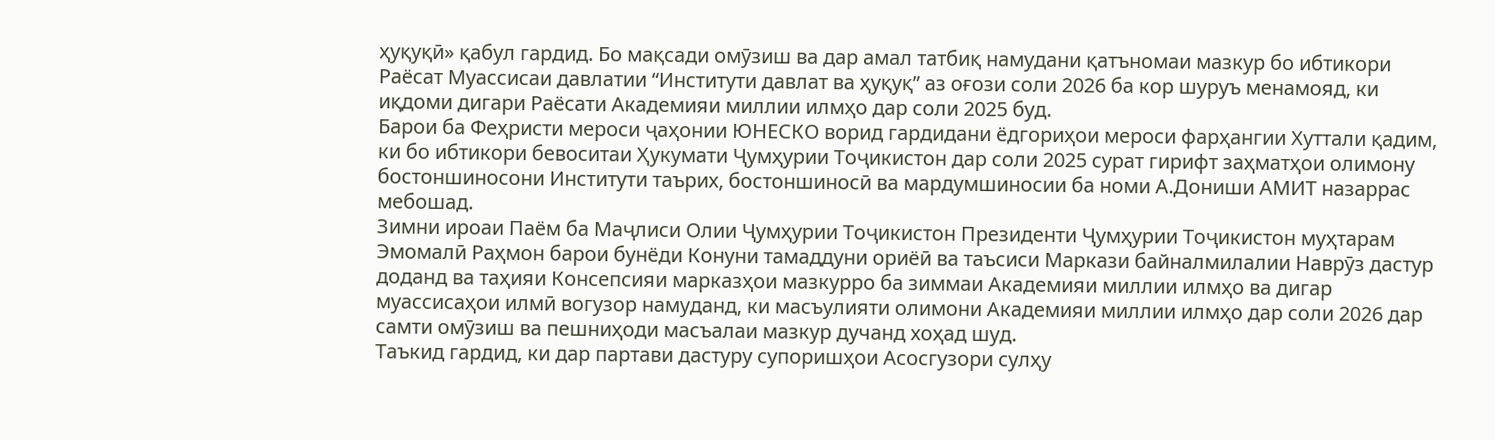ҳуқуқӣ» қабул гардид. Бо мақсади омӯзиш ва дар амал татбиқ намудани қатъномаи мазкур бо ибтикори Раёсат Муассисаи давлатии “Институти давлат ва ҳуқуқ” аз оғози соли 2026 ба кор шуруъ менамояд, ки иқдоми дигари Раёсати Академияи миллии илмҳо дар соли 2025 буд.
Барои ба Феҳристи мероси ҷаҳонии ЮНЕСКО ворид гардидани ёдгориҳои мероси фарҳангии Хуттали қадим, ки бо ибтикори бевоситаи Ҳукумати Ҷумҳурии Тоҷикистон дар соли 2025 сурат гирифт заҳматҳои олимону бостоншиносони Институти таърих, бостоншиносӣ ва мардумшиносии ба номи А.Дониши АМИТ назаррас мебошад.
Зимни ироаи Паём ба Маҷлиси Олии Ҷумҳурии Тоҷикистон Президенти Ҷумҳурии Тоҷикистон муҳтарам Эмомалӣ Раҳмон барои бунёди Конуни тамаддуни ориёӣ ва таъсиси Маркази байналмилалии Наврӯз дастур доданд ва таҳияи Консепсияи марказҳои мазкурро ба зиммаи Академияи миллии илмҳо ва дигар муассисаҳои илмӣ вогузор намуданд, ки масъулияти олимони Академияи миллии илмҳо дар соли 2026 дар самти омӯзиш ва пешниҳоди масъалаи мазкур дучанд хоҳад шуд.
Таъкид гардид, ки дар партави дастуру супоришҳои Асосгузори сулҳу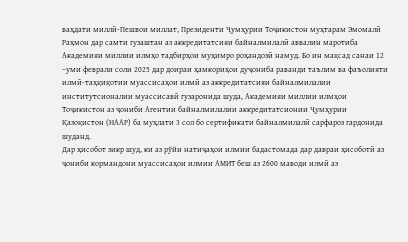ваҳдати миллӣ-Пешвои миллат, Президенти Ҷумҳурии Тоҷикистон муҳтарам Эмомалӣ Раҳмон дар самти гузаштан аз аккредитатсияи байналмилалӣ аввалин маротиба Академияи миллии илмҳо тадбирҳои муҳимро роҳандозӣ намуд. Бо ин мақсад санаи 12 –уми феврали соли 2025 дар доираи ҳамкориҳои дуҷониба раванди таълим ва фаъолияти илмӣ-таҳқиқотии муассисаҳои илмӣ аз аккредитатсияи байналмилалии институтсионалии муассисавӣ гузаронида шуда, Академияи миллии илмҳои Тоҷикистон аз ҷониби Агентии байналмилалии аккредитатсионии Ҷумҳурии Қазоқистон (НААР) ба муҳлати 3 сол бо сертификати байналмилалӣ сарфароз гардонида шуданд.
Дар ҳисобот зикр шуд, ки аз рўйи натиҷаҳои илмии бадастомада дар давраи ҳисоботӣ аз ҷониби кормандони муассисаҳои илмии АМИТ беш аз 2600 маводи илмӣ аз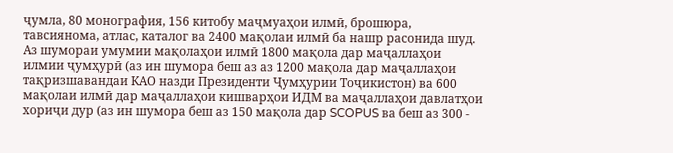ҷумла, 80 монография, 156 китобу маҷмуаҳои илмӣ, брошюра, тавсиянома, атлас, каталог ва 2400 мақолаи илмӣ ба нашр расонида шуд. Аз шумораи умумии мақолаҳои илмӣ 1800 мақола дар маҷаллаҳои илмии ҷумҳурӣ (аз ин шумора беш аз аз 1200 мақола дар маҷаллаҳои тақризшавандаи КАО назди Президенти Ҷумҳурии Тоҷикистон) ва 600 мақолаи илмӣ дар маҷаллаҳои кишварҳои ИДМ ва маҷаллаҳои давлатҳои хориҷи дур (аз ин шумора беш аз 150 мақола дар SCOPUS ва беш аз 300 -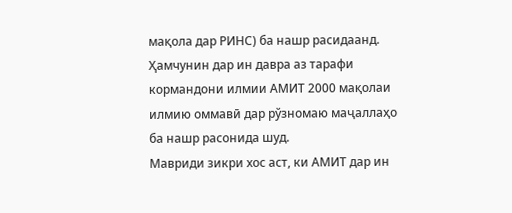мақола дар РИНС) ба нашр расидаанд. Ҳамчунин дар ин давра аз тарафи кормандони илмии АМИТ 2000 мақолаи илмию оммавӣ дар рўзномаю маҷаллаҳо ба нашр расонида шуд.
Мавриди зикри хос аст, ки АМИТ дар ин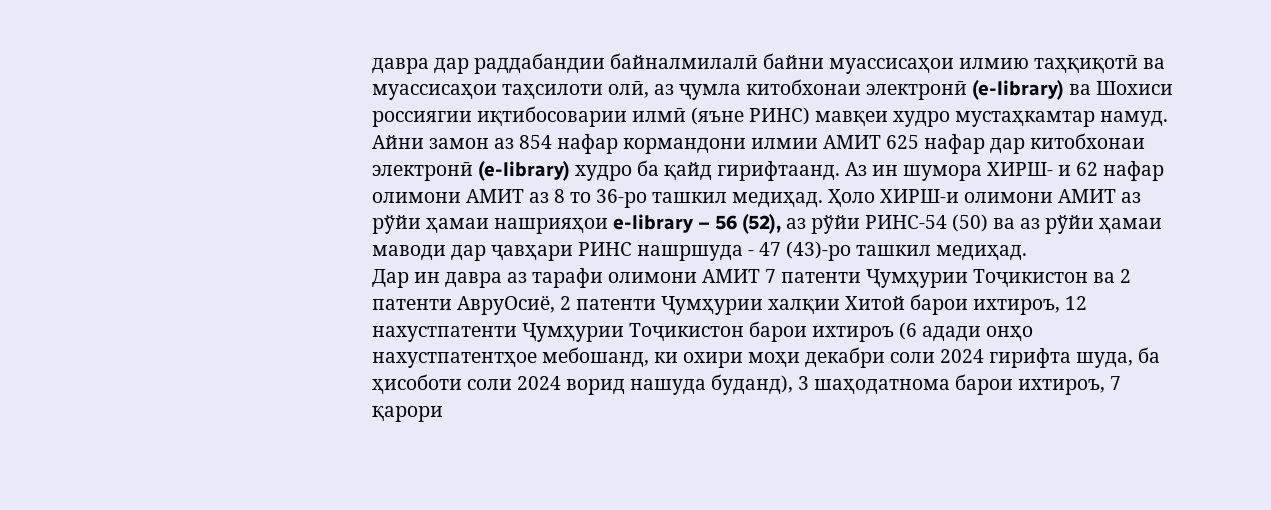давра дар раддабандии байналмилалӣ байни муассисаҳои илмию таҳқиқотӣ ва муассисаҳои таҳсилоти олӣ, аз ҷумла китобхонаи электронӣ (e-library) ва Шохиси россиягии иқтибосоварии илмӣ (яъне РИНС) мавқеи худро мустаҳкамтар намуд. Айни замон аз 854 нафар кормандони илмии АМИТ 625 нафар дар китобхонаи электронӣ (e-library) худро ба қайд гирифтаанд. Аз ин шумора ХИРШ- и 62 нафар олимони АМИТ аз 8 то 36-ро ташкил медиҳад. Ҳоло ХИРШ-и олимони АМИТ аз рўйи ҳамаи нашрияҳои e-library – 56 (52), аз рўйи РИНС-54 (50) ва аз рўйи ҳамаи маводи дар ҷавҳари РИНС нашршуда - 47 (43)-ро ташкил медиҳад.
Дар ин давра аз тарафи олимони АМИТ 7 патенти Ҷумҳурии Тоҷикистон ва 2 патенти АвруОсиё, 2 патенти Ҷумҳурии халқии Хитой барои ихтироъ, 12 нахустпатенти Ҷумҳурии Тоҷикистон барои ихтироъ (6 адади онҳо нахустпатентҳое мебошанд, ки охири моҳи декабри соли 2024 гирифта шуда, ба ҳисоботи соли 2024 ворид нашуда буданд), 3 шаҳодатнома барои ихтироъ, 7 қарори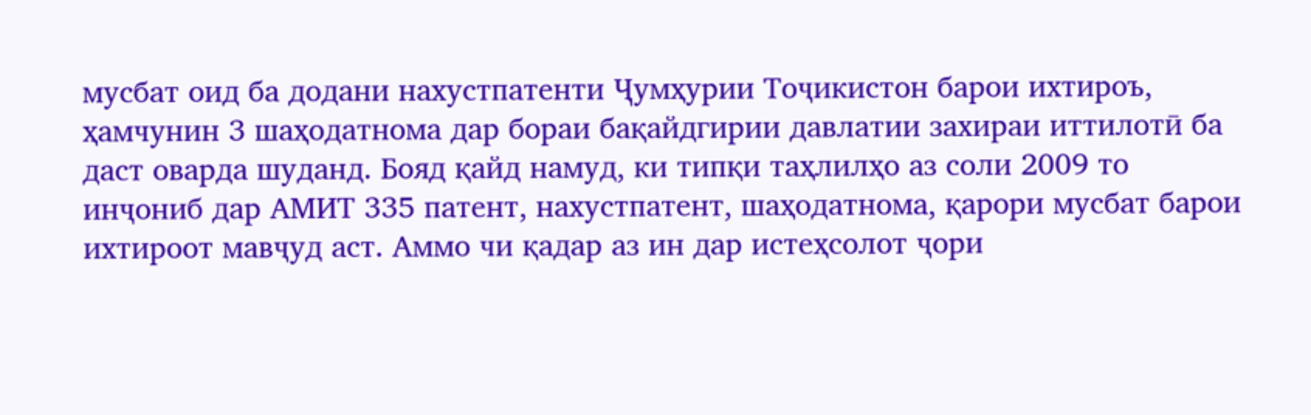мусбат оид ба додани нахустпатенти Ҷумҳурии Тоҷикистон барои ихтироъ, ҳамчунин 3 шаҳодатнома дар бораи бақайдгирии давлатии захираи иттилотӣ ба даст оварда шуданд. Бояд қайд намуд, ки типқи таҳлилҳо аз соли 2009 то инҷониб дар АМИТ 335 патент, нахустпатент, шаҳодатнома, қарори мусбат барои ихтироот мавҷуд аст. Аммо чи қадар аз ин дар истеҳсолот ҷори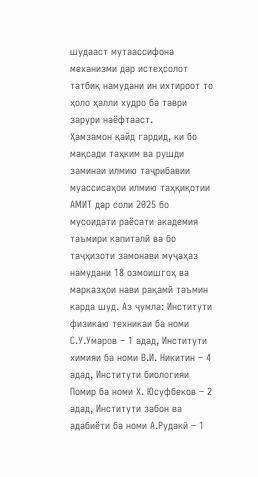шудааст мутаассифона механизми дар истеҳсолот татбиқ намудани ин ихтироот то ҳоло ҳалли худро ба таври зарури наёфтааст.
Ҳамзамон қайд гардид, ки бо мақсади таҳким ва рушди заминаи илмию таҷрибавии муассисаҳои илмию таҳқиқотии АМИТ дар соли 2025 бо мусоидати раёсати академия таъмири капиталӣ ва бо таҷҳизоти замонави муҷаҳаз намудани 18 озмоишгоҳ ва марказҳои нави рақамӣ таъмин карда шуд. Аз ҷумла: Институти физикаю техникаи ба номи С.У.Умаров – 1 адад, Институти химияи ба номи В.И. Никитин – 4 адад, Институти биологияи Помир ба номи Х. Юсуфбеков – 2 адад, Институти забон ва адабиёти ба номи А.Рудакӣ – 1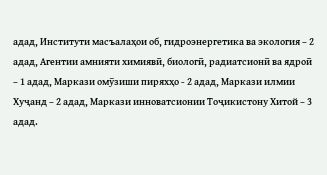адад, Институти масъалаҳои об, гидроэнергетика ва экология – 2 адад, Агентии амнияти химиявӣ, биологӣ, радиатсионӣ ва ядроӣ – 1 адад, Маркази омӯзиши пиряхҳо - 2 адад, Маркази илмии Хуҷанд – 2 адад, Маркази инноватсионии Тоҷикистону Хитой – 3 адад.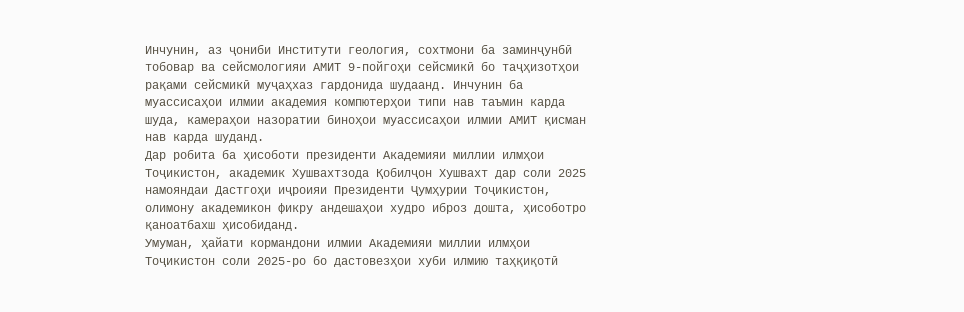Инчунин, аз ҷониби Институти геология, сохтмони ба заминҷунбӣ тобовар ва сейсмологияи АМИТ 9-пойгоҳи сейсмикӣ бо таҷҳизотҳои рақами сейсмикӣ муҷаҳхаз гардонида шудаанд. Инчунин ба муассисаҳои илмии академия компютерҳои типи нав таъмин карда шуда, камераҳои назоратии биноҳои муассисаҳои илмии АМИТ қисман нав карда шуданд.
Дар робита ба ҳисоботи президенти Академияи миллии илмҳои Тоҷикистон, академик Хушвахтзода Қобилҷон Хушвахт дар соли 2025 намояндаи Дастгоҳи иҷроияи Президенти Ҷумҳурии Тоҷикистон, олимону академикон фикру андешаҳои худро иброз дошта, ҳисоботро қаноатбахш ҳисобиданд.
Умуман, ҳайати кормандони илмии Академияи миллии илмҳои Тоҷикистон соли 2025-ро бо дастовезҳои хуби илмию таҳқиқотӣ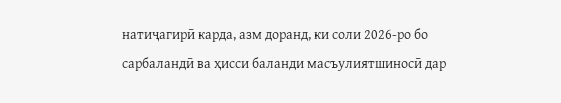натиҷагирӣ карда, азм доранд, ки соли 2026-ро бо сарбаландӣ ва ҳисси баланди масъулиятшиносӣ дар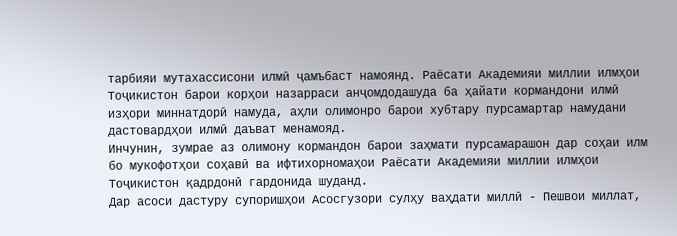тарбияи мутахассисони илмӣ ҷамъбаст намоянд. Раёсати Академияи миллии илмҳои Тоҷикистон барои корҳои назарраси анҷомдодашуда ба ҳайати кормандони илмӣ изҳори миннатдорӣ намуда, аҳли олимонро барои хубтару пурсамартар намудани дастовардҳои илмӣ даъват менамояд.
Инчунин, зумрае аз олимону кормандон барои заҳмати пурсамарашон дар соҳаи илм бо мукофотҳои соҳавӣ ва ифтихорномаҳои Раёсати Академияи миллии илмҳои Тоҷикистон қадрдонӣ гардонида шуданд.
Дар асоси дастуру супоришҳои Асосгузори сулҳу ваҳдати миллӣ - Пешвои миллат,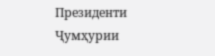Президенти Ҷумҳурии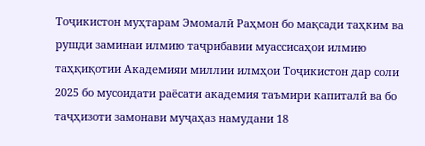Тоҷикистон муҳтарам Эмомалӣ Раҳмон бо мақсади таҳким ва рушди заминаи илмию таҷрибавии муассисаҳои илмию таҳқиқотии Академияи миллии илмҳои Тоҷикистон дар соли 2025 бо мусоидати раёсати академия таъмири капиталӣ ва бо таҷҳизоти замонави муҷаҳаз намудани 18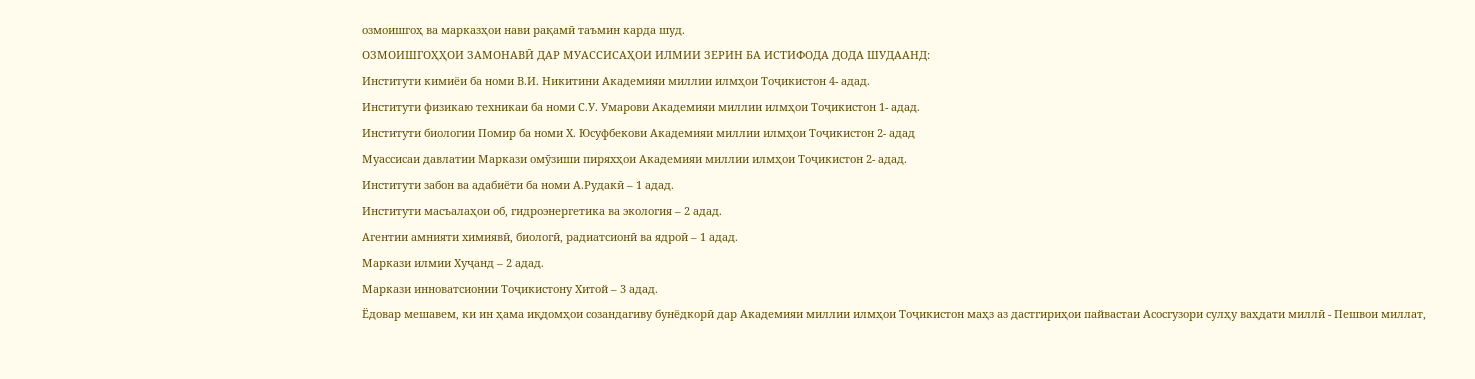озмоишгоҳ ва марказҳои нави рақамӣ таъмин карда шуд.
ОЗМОИШГОҲҲОИ ЗАМОНАВӢ ДАР МУАССИСАҲОИ ИЛМИИ ЗЕРИН БА ИСТИФОДА ДОДА ШУДААНД:
Институти кимиёи ба номи В.И. Никитини Академияи миллии илмҳои Тоҷикистон 4- адад.
Институти физикаю техникаи ба номи С.У. Умарови Академияи миллии илмҳои Тоҷикистон 1- адад.
Институти биологии Помир ба номи Х. Юсуфбекови Академияи миллии илмҳои Тоҷикистон 2- адад
Муассисаи давлатии Маркази омӯзиши пиряхҳои Академияи миллии илмҳои Тоҷикистон 2- адад.
Институти забон ва адабиёти ба номи А.Рудакӣ – 1 адад.
Институти масъалаҳои об, гидроэнергетика ва экология – 2 адад.
Агентии амнияти химиявӣ, биологӣ, радиатсионӣ ва ядроӣ – 1 адад.
Маркази илмии Хуҷанд – 2 адад.
Маркази инноватсионии Тоҷикистону Хитой – 3 адад.
Ёдовар мешавем, ки ин ҳама иқдомҳои созандагиву бунёдкорӣ дар Академияи миллии илмҳои Тоҷикистон маҳз аз дастгириҳои пайвастаи Асосгузори сулҳу ваҳдати миллӣ - Пешвои миллат,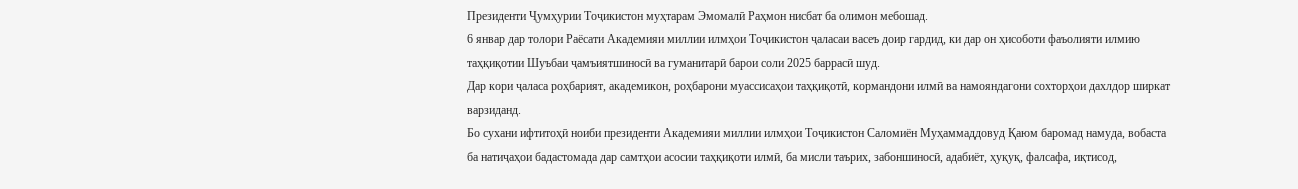Президенти Ҷумҳурии Тоҷикистон муҳтарам Эмомалӣ Раҳмон нисбат ба олимон мебошад.
6 январ дар толори Раёсати Академияи миллии илмҳои Тоҷикистон ҷаласаи васеъ доир гардид, ки дар он ҳисоботи фаъолияти илмию таҳқиқотии Шуъбаи ҷамъиятшиносӣ ва гуманитарӣ барои соли 2025 баррасӣ шуд.
Дар кори ҷаласа роҳбарият, академикон, роҳбарони муассисаҳои таҳқиқотӣ, кормандони илмӣ ва намояндагони сохторҳои дахлдор ширкат варзиданд.
Бо сухани ифтитоҳӣ ноиби президенти Академияи миллии илмҳои Тоҷикистон Саломиён Муҳаммаддовуд Қаюм баромад намуда, вобаста ба натиҷаҳои бадастомада дар самтҳои асосии таҳқиқоти илмӣ, ба мисли таърих, забоншиносӣ, адабиёт, ҳуқуқ, фалсафа, иқтисод,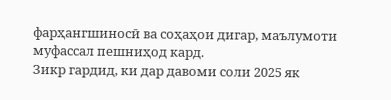фарҳангшиносӣ ва соҳаҳои дигар, маълумоти муфассал пешниҳод кард.
Зикр гардид, ки дар давоми соли 2025 як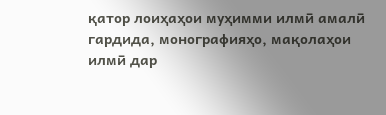қатор лоиҳаҳои муҳимми илмӣ амалӣ гардида, монографияҳо, мақолаҳои илмӣ дар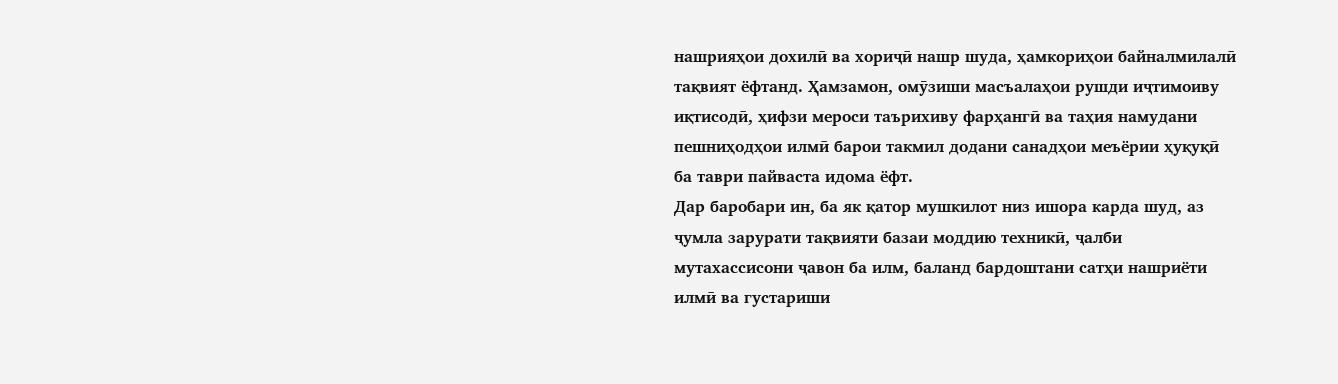нашрияҳои дохилӣ ва хориҷӣ нашр шуда, ҳамкориҳои байналмилалӣ тақвият ёфтанд. Ҳамзамон, омӯзиши масъалаҳои рушди иҷтимоиву иқтисодӣ, ҳифзи мероси таърихиву фарҳангӣ ва таҳия намудани пешниҳодҳои илмӣ барои такмил додани санадҳои меъёрии ҳуқуқӣ ба таври пайваста идома ёфт.
Дар баробари ин, ба як қатор мушкилот низ ишора карда шуд, аз ҷумла зарурати тақвияти базаи моддию техникӣ, ҷалби мутахассисони ҷавон ба илм, баланд бардоштани сатҳи нашриёти илмӣ ва густариши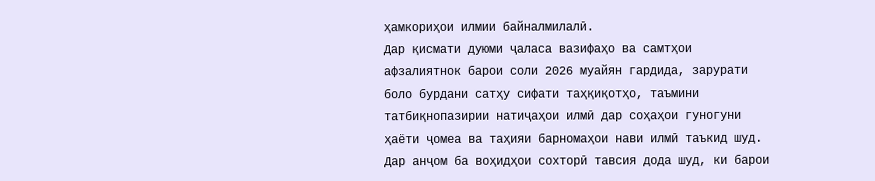ҳамкориҳои илмии байналмилалӣ.
Дар қисмати дуюми ҷаласа вазифаҳо ва самтҳои афзалиятнок барои соли 2026 муайян гардида, зарурати боло бурдани сатҳу сифати таҳқиқотҳо, таъмини татбиқнопазирии натиҷаҳои илмӣ дар соҳаҳои гуногуни ҳаёти ҷомеа ва таҳияи барномаҳои нави илмӣ таъкид шуд.
Дар анҷом ба воҳидҳои сохторӣ тавсия дода шуд, ки барои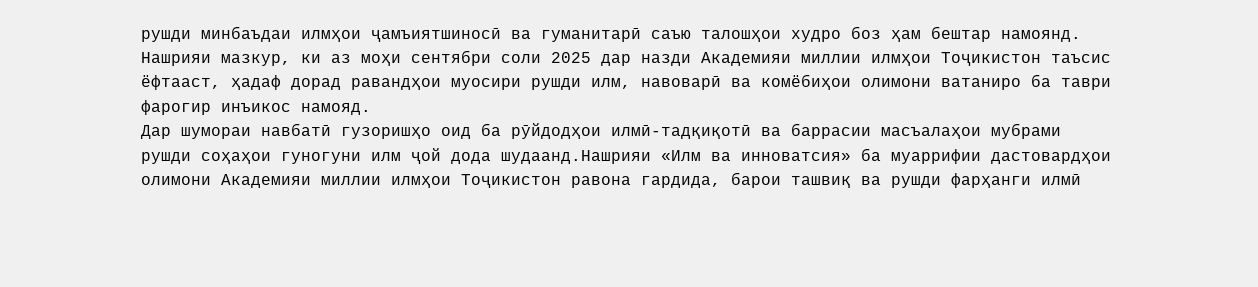рушди минбаъдаи илмҳои ҷамъиятшиносӣ ва гуманитарӣ саъю талошҳои худро боз ҳам бештар намоянд.
Нашрияи мазкур, ки аз моҳи сентябри соли 2025 дар назди Академияи миллии илмҳои Тоҷикистон таъсис ёфтааст, ҳадаф дорад равандҳои муосири рушди илм, навоварӣ ва комёбиҳои олимони ватаниро ба таври фарогир инъикос намояд.
Дар шумораи навбатӣ гузоришҳо оид ба рӯйдодҳои илмӣ-тадқиқотӣ ва баррасии масъалаҳои мубрами рушди соҳаҳои гуногуни илм ҷой дода шудаанд.Нашрияи «Илм ва инноватсия» ба муаррифии дастовардҳои олимони Академияи миллии илмҳои Тоҷикистон равона гардида, барои ташвиқ ва рушди фарҳанги илмӣ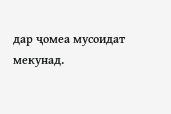дар ҷомеа мусоидат мекунад.